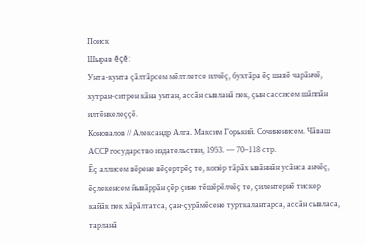Поиск
Шырав ĕçĕ:
Унта-кунта ҫӑлтӑрсем мӗлтлетсе илчӗҫ, бухтӑра ӗҫ шавӗ чарӑнчӗ, хутран-ситрен кӑна унтан, ассӑн сывланӑ пек, ҫын сассисем шӑппӑн илтӗнкелеҫҫӗ.
Коновалов // Александр Алга. Максим Горький. Сочиненисем. Чӑваш АССР государство издательстви, 1953. — 70–118 стр.
Ӗҫ аллисем вӗрене вӗҫертрӗҫ те, копёр тӑрӑх ывӑннӑн усӑнса анчӗҫ, ӗҫлекенсем йывӑррӑн ҫӗр ҫине тӗшӗрӗлчӗҫ те, ҫилентернӗ тискер кайӑк пек хӑрӑлтатса, ҫан-ҫурӑмӗсене турткалантарса, ассӑн сывласа, тарланӑ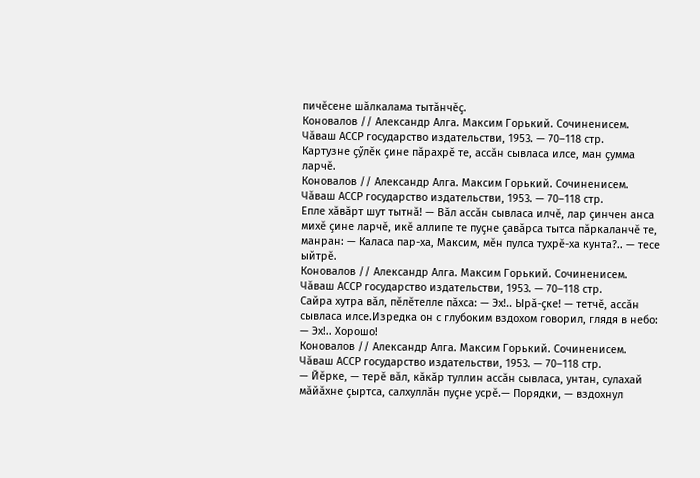пичӗсене шӑлкалама тытӑнчӗҫ.
Коновалов // Александр Алга. Максим Горький. Сочиненисем. Чӑваш АССР государство издательстви, 1953. — 70–118 стр.
Картузне ҫӳлӗк ҫине пӑрахрӗ те, ассӑн сывласа илсе, ман ҫумма ларчӗ.
Коновалов // Александр Алга. Максим Горький. Сочиненисем. Чӑваш АССР государство издательстви, 1953. — 70–118 стр.
Епле хӑвӑрт шут тытнӑ! — Вӑл ассӑн сывласа илчӗ, лар ҫинчен анса михӗ ҫине ларчӗ, икӗ аллипе те пуҫне ҫавӑрса тытса пӑркаланчӗ те, манран: — Каласа пар-ха, Максим, мӗн пулса тухрӗ-ха кунта?.. — тесе ыйтрӗ.
Коновалов // Александр Алга. Максим Горький. Сочиненисем. Чӑваш АССР государство издательстви, 1953. — 70–118 стр.
Сайра хутра вӑл, пӗлӗтелле пӑхса: — Эх!.. Ырӑ-ҫке! — тетчӗ, ассӑн сывласа илсе.Изредка он с глубоким вздохом говорил, глядя в небо: — Эх!.. Хорошо!
Коновалов // Александр Алга. Максим Горький. Сочиненисем. Чӑваш АССР государство издательстви, 1953. — 70–118 стр.
— Йӗрке, — терӗ вӑл, кӑкӑр туллин ассӑн сывласа, унтан, сулахай мӑйӑхне ҫыртса, салхуллӑн пуҫне усрӗ.— Порядки, — вздохнул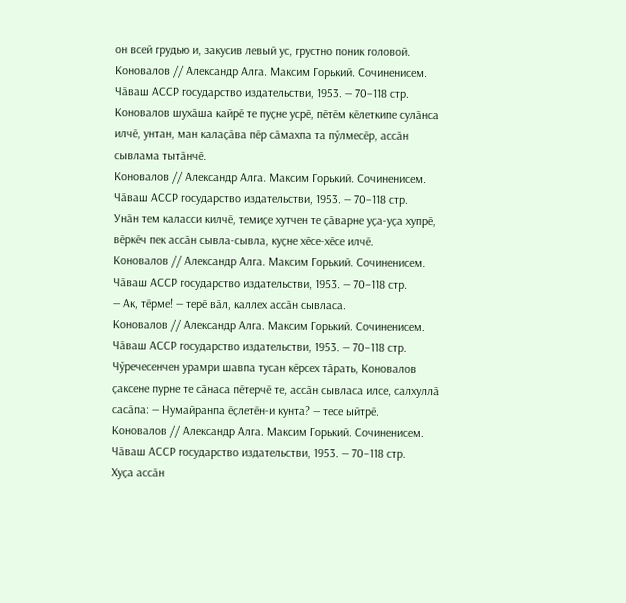он всей грудью и, закусив левый ус, грустно поник головой.
Коновалов // Александр Алга. Максим Горький. Сочиненисем. Чӑваш АССР государство издательстви, 1953. — 70–118 стр.
Коновалов шухӑша кайрӗ те пуҫне усрӗ, пӗтӗм кӗлеткипе сулӑнса илчӗ, унтан, ман калаҫӑва пӗр сӑмахпа та пӳлмесӗр, ассӑн сывлама тытӑнчӗ.
Коновалов // Александр Алга. Максим Горький. Сочиненисем. Чӑваш АССР государство издательстви, 1953. — 70–118 стр.
Унӑн тем каласси килчӗ, темиҫе хутчен те ҫӑварне уҫа-уҫа хупрӗ, вӗркӗч пек ассӑн сывла-сывла, куҫне хӗсе-хӗсе илчӗ.
Коновалов // Александр Алга. Максим Горький. Сочиненисем. Чӑваш АССР государство издательстви, 1953. — 70–118 стр.
— Ак, тӗрме! — терӗ вӑл, каллех ассӑн сывласа.
Коновалов // Александр Алга. Максим Горький. Сочиненисем. Чӑваш АССР государство издательстви, 1953. — 70–118 стр.
Чӳречесенчен урамри шавпа тусан кӗрсех тӑрать, Коновалов ҫаксене пурне те сӑнаса пӗтерчӗ те, ассӑн сывласа илсе, салхуллӑ сасӑпа: — Нумайранпа ӗҫлетӗн-и кунта? — тесе ыйтрӗ.
Коновалов // Александр Алга. Максим Горький. Сочиненисем. Чӑваш АССР государство издательстви, 1953. — 70–118 стр.
Хуҫа ассӑн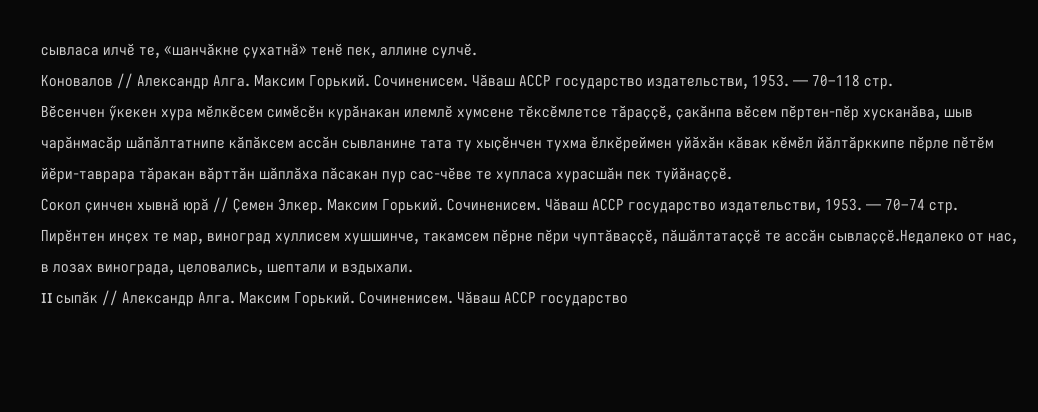сывласа илчӗ те, «шанчӑкне ҫухатнӑ» тенӗ пек, аллине сулчӗ.
Коновалов // Александр Алга. Максим Горький. Сочиненисем. Чӑваш АССР государство издательстви, 1953. — 70–118 стр.
Вӗсенчен ӳкекен хура мӗлкӗсем симӗсӗн курӑнакан илемлӗ хумсене тӗксӗмлетсе тӑраҫҫӗ, ҫакӑнпа вӗсем пӗртен-пӗр хусканӑва, шыв чарӑнмасӑр шӑпӑлтатнипе кӑпӑксем ассӑн сывланине тата ту хыҫӗнчен тухма ӗлкӗреймен уйӑхӑн кӑвак кӗмӗл йӑлтӑрккипе пӗрле пӗтӗм йӗри-таврара тӑракан вӑрттӑн шӑплӑха пӑсакан пур сас-чӗве те хупласа хурасшӑн пек туйӑнаҫҫӗ.
Сокол ҫинчен хывнӑ юрӑ // Ҫемен Элкер. Максим Горький. Сочиненисем. Чӑваш АССР государство издательстви, 1953. — 70–74 стр.
Пирӗнтен инҫех те мар, виноград хуллисем хушшинче, такамсем пӗрне пӗри чуптӑваҫҫӗ, пӑшӑлтатаҫҫӗ те ассӑн сывлаҫҫӗ.Недалеко от нас, в лозах винограда, целовались, шептали и вздыхали.
II сыпӑк // Александр Алга. Максим Горький. Сочиненисем. Чӑваш АССР государство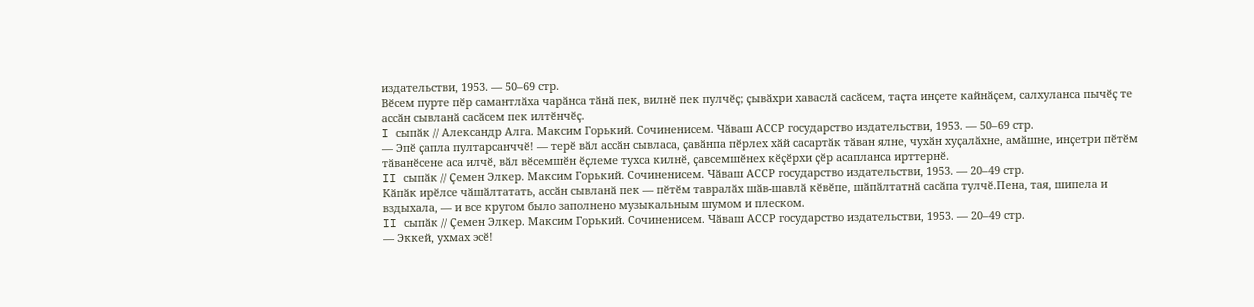издательстви, 1953. — 50–69 стр.
Вӗсем пурте пӗр самантлӑха чарӑнса тӑнӑ пек, вилнӗ пек пулчӗҫ; ҫывӑхри хаваслӑ сасӑсем, таҫта инҫете кайнӑҫем, салхуланса пычӗҫ те ассӑн сывланӑ сасӑсем пек илтӗнчӗҫ.
I сыпӑк // Александр Алга. Максим Горький. Сочиненисем. Чӑваш АССР государство издательстви, 1953. — 50–69 стр.
— Эпӗ ҫапла пултарсанччӗ! — терӗ вӑл ассӑн сывласа, ҫавӑнпа пӗрлех хӑй сасартӑк тӑван ялне, чухӑн хуҫалӑхне, амӑшне, инҫетри пӗтӗм тӑванӗсене аса илчӗ, вӑл вӗсемшӗн ӗҫлеме тухса килнӗ, ҫавсемшӗнех кӗҫӗрхи ҫӗр асапланса ирттернӗ.
II сыпӑк // Ҫемен Элкер. Максим Горький. Сочиненисем. Чӑваш АССР государство издательстви, 1953. — 20–49 стр.
Кӑпӑк ирӗлсе чӑшӑлтатать, ассӑн сывланӑ пек — пӗтӗм тавралӑх шӑв-шавлӑ кӗвӗпе, шӑпӑлтатнӑ сасӑпа тулчӗ.Пена, тая, шипела и вздыхала, — и все кругом было заполнено музыкальным шумом и плеском.
II сыпӑк // Ҫемен Элкер. Максим Горький. Сочиненисем. Чӑваш АССР государство издательстви, 1953. — 20–49 стр.
— Эккей, ухмах эсӗ!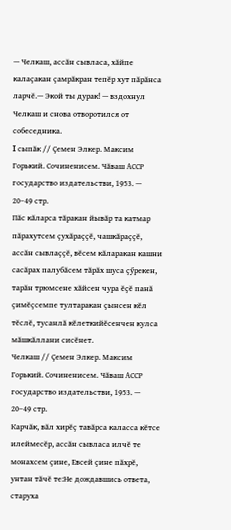— Челкаш, ассӑн сывласа, хӑйпе калаҫакан ҫамрӑкран тепӗр хут пӑрӑнса ларчӗ.— Экой ты дурак! — вздохнул Челкаш и снова отворотился от собеседника.
I сыпӑк // Ҫемен Элкер. Максим Горький. Сочиненисем. Чӑваш АССР государство издательстви, 1953. — 20–49 стр.
Пӑс кӑларса тӑракан йывӑр та катмар пӑрахутсем ҫухӑраҫҫӗ, чашкӑраҫҫӗ, ассӑн сывлаҫҫӗ, вӗсем кӑларакан кашни сасӑрах палубӑсем тӑрӑх шуса ҫӳрекен, тарӑн трюмсене хӑйсен чура ӗҫӗ панӑ ҫимӗҫсемпе тултаракан ҫынсен кӗл тӗслӗ, тусанлӑ кӗлеткийӗсенчен кулса мӑшкӑллани сисӗнет.
Челкаш // Ҫемен Элкер. Максим Горький. Сочиненисем. Чӑваш АССР государство издательстви, 1953. — 20–49 стр.
Карчӑк, вӑл хирӗҫ тавӑрса каласса кӗтсе илеймесӗр, ассӑн сывласа илчӗ те монахсем ҫине, Евсей ҫине пӑхрӗ, унтан тӑчӗ те:Не дождавшись ответа, старуха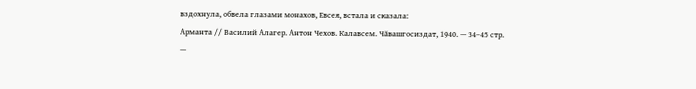вздохнула, обвела глазами монахов, Евсея, встала и сказала:
Арманта // Василий Алагер. Антон Чехов. Калавсем. Чӑвашгосиздат, 1940. — 34–45 стр.
—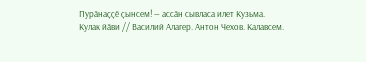Пурӑнаҫҫӗ ҫынсем! — ассӑн сывласа илет Кузьма.
Кулак йӑви // Василий Алагер. Антон Чехов. Калавсем.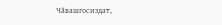Чӑвашгосиздат,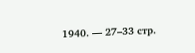1940. — 27–33 стр.